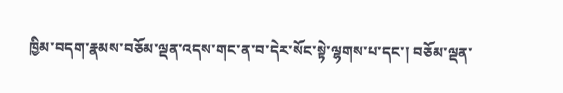ཁྱིམ་བདག་རྣམས་བཅོམ་ལྡན་འདས་གང་ན་བ་དེར་སོང་སྟེ་ལྷགས་པ་དང་། བཅོམ་ལྡན་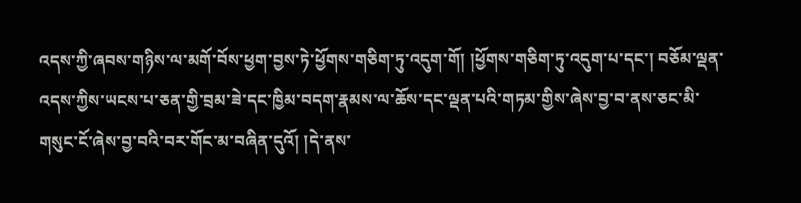འདས་ཀྱི་ཞབས་གཉིས་ལ་མགོ་བོས་ཕྱག་བྱས་ཏེ་ཕྱོགས་གཅིག་ཏུ་འདུག་གོ། །ཕྱོགས་གཅིག་ཏུ་འདུག་པ་དང་། བཅོམ་ལྡན་འདས་ཀྱིས་ཡངས་པ་ཅན་གྱི་བྲམ་ཟེ་དང་ཁྱིམ་བདག་རྣམས་ལ་ཆོས་དང་ལྡན་པའི་གཏམ་གྱིས་ཞེས་བྱ་བ་ནས་ཅང་མི་གསུང་ངོ་ཞེས་བྱ་བའི་བར་གོང་མ་བཞིན་དུའོ། །དེ་ནས་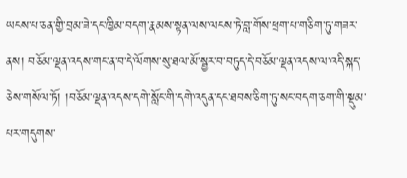ཡངས་པ་ཅན་གྱི་བྲམ་ཟེ་དང་ཁྱིམ་བདག་རྣམས་སྟན་ལས་ལངས་ཏེ་བླ་གོས་ཕྲག་པ་གཅིག་ཏུ་གཟར་ནས། བཅོམ་ལྡན་འདས་གང་ན་བ་དེ་ལོགས་སུ་ཐལ་མོ་སྦྱར་བ་བཏུད་དེ་བཅོམ་ལྡན་འདས་ལ་འདི་སྐད་ཅེས་གསོལ་ཏོ། །བཅོམ་ལྡན་འདས་དགེ་སློང་གི་དགེ་འདུན་དང་ཐབས་ཅིག་ཏུ་སང་བདག་ཅག་གི་སྡུམ་པར་གདུགས་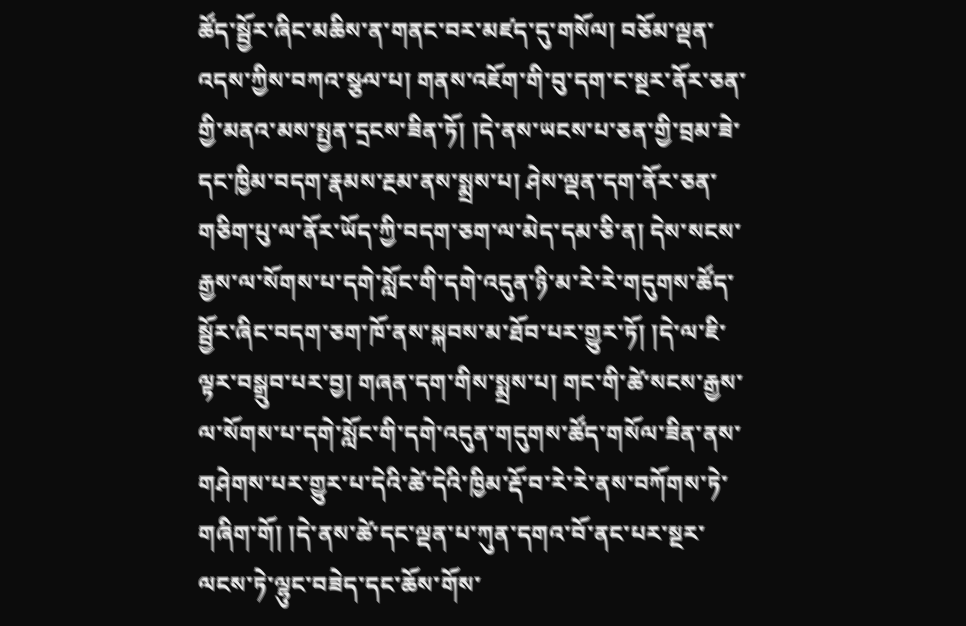ཚོད་སྦྱོར་ཞིང་མཆིས་ན་གནང་བར་མཛད་དུ་གསོལ། བཅོམ་ལྡན་འདས་ཀྱིས་བཀའ་སྩལ་པ། གནས་འཇོག་གི་བུ་དག་ང་སྔར་ནོར་ཅན་གྱི་མནའ་མས་སྤྱན་དྲངས་ཟིན་ཏོ། །དེ་ནས་ཡངས་པ་ཅན་གྱི་བྲམ་ཟེ་དང་ཁྱིམ་བདག་རྣམས་རྔམ་ནས་སྨྲས་པ། ཤེས་ལྡན་དག་ནོར་ཅན་གཅིག་པུ་ལ་ནོར་ཡོད་ཀྱི་བདག་ཅག་ལ་མེད་དམ་ཅི་ན། དེས་སངས་རྒྱས་ལ་སོགས་པ་དགེ་སློང་གི་དགེ་འདུན་ཉི་མ་རེ་རེ་གདུགས་ཚོད་སྦྱོར་ཞིང་བདག་ཅག་ཁོ་ནས་སྐབས་མ་ཐོབ་པར་གྱུར་ཏོ། །དེ་ལ་ཇི་ལྟར་བསྒྲུབ་པར་བྱ། གཞན་དག་གིས་སྨྲས་པ། གང་གི་ཚེ་སངས་རྒྱས་ལ་སོགས་པ་དགེ་སློང་གི་དགེ་འདུན་གདུགས་ཚོད་གསོལ་ཟིན་ནས་གཤེགས་པར་གྱུར་པ་དེའི་ཚེ་དེའི་ཁྱིམ་རྡོ་བ་རེ་རེ་ནས་བཀོགས་ཏེ་གཞིག་གོ། །དེ་ནས་ཚེ་དང་ལྡན་པ་ཀུན་དགའ་བོ་ནང་པར་སྔར་ལངས་ཏེ་ལྷུང་བཟེད་དང་ཆོས་གོས་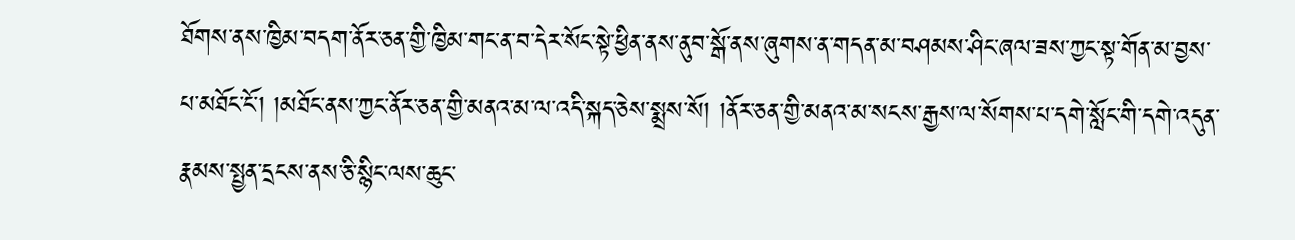ཐོགས་ནས་ཁྱིམ་བདག་ནོར་ཅན་གྱི་ཁྱིམ་གང་ན་བ་དེར་སོང་སྟེ་ཕྱིན་ནས་ནུབ་སྒོ་ནས་ཞུགས་ན་གདན་མ་བཤམས་ཤིང་ཞལ་ཟས་ཀྱང་སྟ་གོན་མ་བྱས་པ་མཐོང་ངོ་། །མཐོང་ནས་ཀྱང་ནོར་ཅན་གྱི་མནའ་མ་ལ་འདི་སྐད་ཅེས་སྨྲས་སོ། །ནོར་ཅན་གྱི་མནའ་མ་སངས་རྒྱས་ལ་སོགས་པ་དགེ་སློང་གི་དགེ་འདུན་རྣམས་སྤྱན་དྲངས་ནས་ཅི་སྙིང་ལས་ཆུང་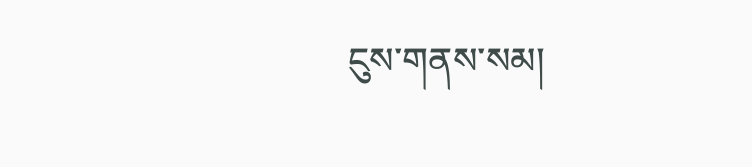ངུས་གནས་སམ།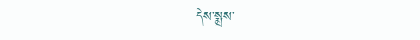དེས་སྨྲས་